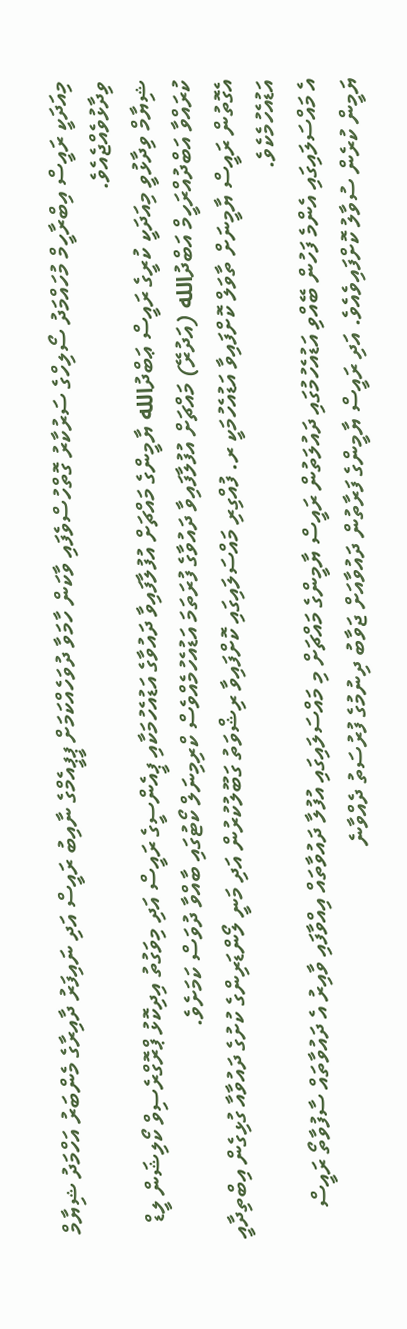މިއަދަކީ ރައީސް އިބްރާހީމް މުހައްމަދު ސޯލިހްގެ ސަރުކާރު ގޮތްހުސްވެފައި ވާކަން ހާމަވާ ދުވަހެއްކަމަށް ޕީޕީއެމްގެ ނާއިބު ރައީސް އަދި ނައިފަރު ދާއިރާގެ މެންބަރު އަހްމަދު ޝިޔާމް ވިދާޅުވެއްޖެއެވެ.
ޝިޔާމް ވިދާޅުވީ މިއަދަކީ ކުރީގެ ރައީސް ޢަބްދުالله ޔާމީންގެ މައްޗަށް އުފުލާފައިވާ ދައުވާގެ އަޑުއެހުމަކާއި ޕީއެންސީގެ ރައީސް އަދި މިވަގުތު އިދިކޮޅު ޕްރޮގްރެސިވް ކޯލިޝަން ލީޑް ކުރައްވާ އަބްދުއްރަހީމް އަބްދުالله (އަދުރޭ) މައްޗަށް އުފުލާފައިވާ ދައުވާގެ ފުރަތަމަ އަޑުއެހުމެއްވެސް ކްރިމިނަލް ކޯޓުގައި ބާއްވާ ދުވަސް ކަމަށެވެ.
އެގޮތުން ރައީސް ޔާމީނަށް ތާވަލް ކޮށްފައިވާ އަޑުއެހުމަކީ ރ. ފުއްގިރި މައްސަލައިގައި ކޮށްފައިވާ ރިޝްވަތު ގަބޫލުކުރުން އަދި މަނީ ލޯންޑަރިންގެ ކުށުގެ ދައުވާއާ ގުޅިގެން އިބްތިދާއީ އަޑުއެހުމެކެވެ.
އެ މައްސަލައިގައި އެންމެ ފަހުން ބޭއްވި އަޑުއެހުމުގައި ދައުލަތުން ރައީސް ޔާމީންގެ މައްޗަށް މި މައްސަލައިގައި އުފުލާ ދައުވާތައް އިއްވާފައި ވާއިރު އެ ދައުވާތައް ސާފުވާތޯ ރައީސް ޔަމީން ކުރެން ސުވާލު ކޮށްފައިވެއެވެ. އަދި ރައީސް ޔާމީންގެ ފަރާތުން ދައުވާއަށް ޖަވާބު ދިނުމުގެ ފުރުސަތު ދެއްވާނެ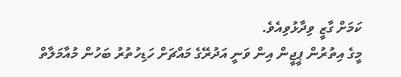ކަމަށް ގާޒީ ވިދާޅުވިއެވެ.
މީގެ އިތުރުން ޕީޖީން އިން ވަނީ އަދުރޭގެ މައްޗަށް ހަޑިހުތުރު ބަހުން މުއާމަލާތް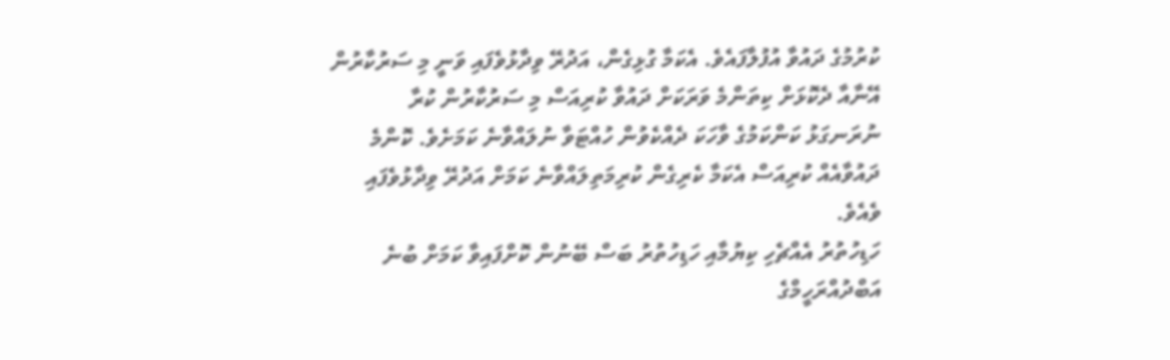ކުރުމުގެ ދައުވާ އުފުލާފައެވެ. އެކަމާ ގުޅިގެން، އަދުރޭ ވިދާޅުވެފައި ވަނީ މި ސަރުކާރުން އޭނާއާ ދެކޮޅަށް ކިތަންމެ ވަރަކަށް ދައުވާ ކުރިއަސް މި ސަރުކާރުން ކުރާ ނުރަނގަޅު ކަންކަމުގެ ވާހަކަ ދެއްކެވުން ހުއްޓަވާ ނުލައްވާނެ ކަމަށެވެ. ކޮންމެ ދައުވާއެއް ކުރިއަސް އެކަމާ ކެރިގެން ކުރިމަތިލައްވާނެ ކަމަށް އަދުރޭ ވިދާޅުވެފައި ވެއެވެ.
ހަޑިހުތުރު އެއްޗެހި ކިޔުމާއި ހަޑިހުތުރު ބަސް ބޭނުން ކޮށްފައިވާ ކަމަށް ބުނެ އަބްދުއްރަހީމްގެ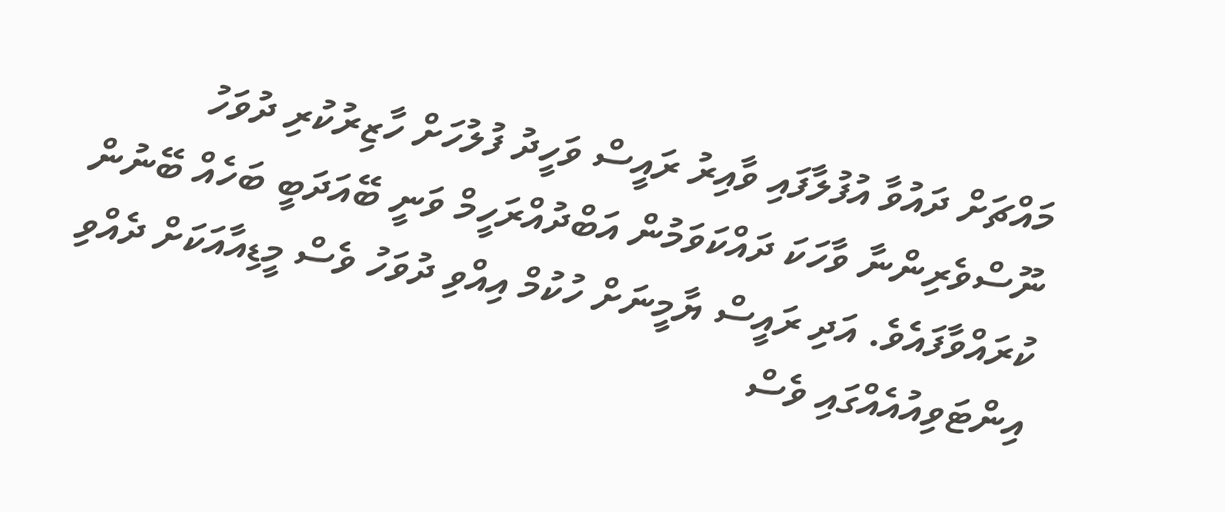މައްޗަށް ދައުވާ އުފުލާފައި ވާއިރު ރައީސް ވަހީދު ފުލުހަށް ހާޒިރުކުރި ދުވަހު ނޫސްވެރިންނާ ވާހަކަ ދައްކަވަމުން އަބްދުއްރަހީމް ވަނީ ބޭއަދަބީ ބަހެއް ބޭނުން ކުރައްވާފައެވެ. އަދި ރައީސް ޔާމީނަށް ހުކުމް އިއްވި ދުވަހު ވެސް މީޑިއާއަކަށް ދެއްވި އިންޓަވިއުއެއްގައި ވެސް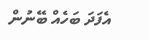އެފަދަ ބަހެއް ބޭނުން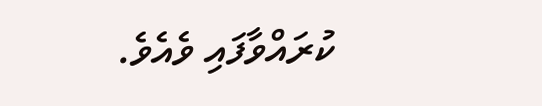ކުރައްވާފައި ވެއެވެ.